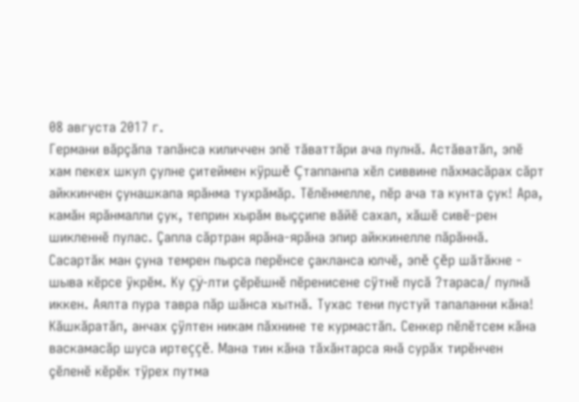08 августа 2017 г.
Германи вăрçăпа тапăнса киличчен эпĕ тăваттăри ача пулнă. Астăватăп, эпĕ хам пекех шкул çулне çитеймен кÿршĕ Çтаппанпа хĕл сиввине пăхмасăрах сăрт айккинчен çунашкапа ярăнма тухрăмăр. Тĕлĕнмелле, пĕр ача та кунта çук! Ара, камăн ярăнмалли çук, теприн хырăм выççипе вăйĕ сахал, хăшĕ сивĕ-рен шикленнĕ пулас. Çапла сăртран ярăна-ярăна эпир айккинелле пăрăннă. Сасартăк ман çуна темрен пырса перĕнсе çакланса юлчĕ, эпĕ çĕр шăтăкне - шыва кĕрсе ÿкрĕм. Ку çÿ-лти çĕрĕшнĕ пĕренисене сÿтнĕ пусă ?тараса/ пулнă иккен. Аялта пура тавра пăр шăнса хытнă. Тухас тени пустуй тапаланни кăна! Кăшкăратăп, анчах çÿлтен никам пăхнине те курмастăп. Сенкер пĕлĕтсем кăна васкамасăр шуса иртеççĕ. Мана тин кăна тăхăнтарса янă сурăх тирĕнчен çĕленĕ кĕрĕк тÿрех путма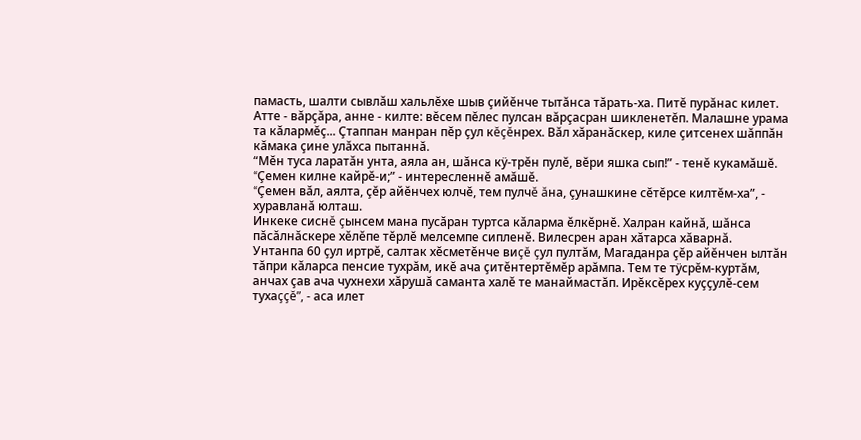памасть, шалти сывлăш хальлĕхе шыв çийĕнче тытăнса тăрать-ха. Питĕ пурăнас килет. Атте - вăрçăра, анне - килте: вĕсем пĕлес пулсан вăрçасран шикленетĕп. Малашне урама та кăлармĕç... Çтаппан манран пĕр çул кĕçĕнрех. Вăл хăранăскер, киле çитсенех шăппăн кăмака çине улăхса пытаннă.
“Мĕн туса ларатăн унта, аяла ан, шăнса кÿ-трĕн пулĕ, вĕри яшка сып!” - тенĕ кукамăшĕ.
“Çемен килне кайрĕ-и;” - интересленнĕ амăшĕ.
“Çемен вăл, аялта, çĕр айĕнчех юлчĕ, тем пулчĕ ăна, çунашкине сĕтĕрсе килтĕм-ха”, - хуравланă юлташ.
Инкеке сиснĕ çынсем мана пусăран туртса кăларма ĕлкĕрнĕ. Халран кайнă, шăнса пăсăлнăскере хĕлĕпе тĕрлĕ мелсемпе сипленĕ. Вилесрен аран хăтарса хăварнă.
Унтанпа 60 çул иртрĕ, салтак хĕсметĕнче виçĕ çул пултăм, Магаданра çĕр айĕнчен ылтăн тăпри кăларса пенсие тухрăм, икĕ ача çитĕнтертĕмĕр арăмпа. Тем те тÿсрĕм-куртăм, анчах çав ача чухнехи хăрушă саманта халĕ те манаймастăп. Ирĕксĕрех куççулĕ-сем тухаççĕ”, - аса илет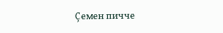Çемен пичче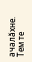ачалăхне. Тем те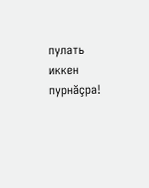пулать иккен пурнăçра!